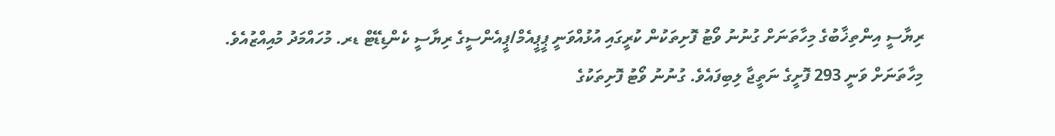ރިޔާސީ އިންތިޚާބުގެ މިހާތަނަށް ގުނުނު ވޯޓު ފޮށިތަކުން ކުރީގައި އުޅުއްވަނީ ޕީޕީއެމް/ޕީއެންސީގެ ރިޔާސީ ކެންޑިޑޭޓް ޑރ. މުހައްމަދު މުއިއްޒުއެވެ.
މިހާތަނަށް ވަނީ 293 ފޮށީގެ ނަތީޖާ ލިބިފައެވެ. ގުނުނު ވޯޓު ފޮށިތަކުގެ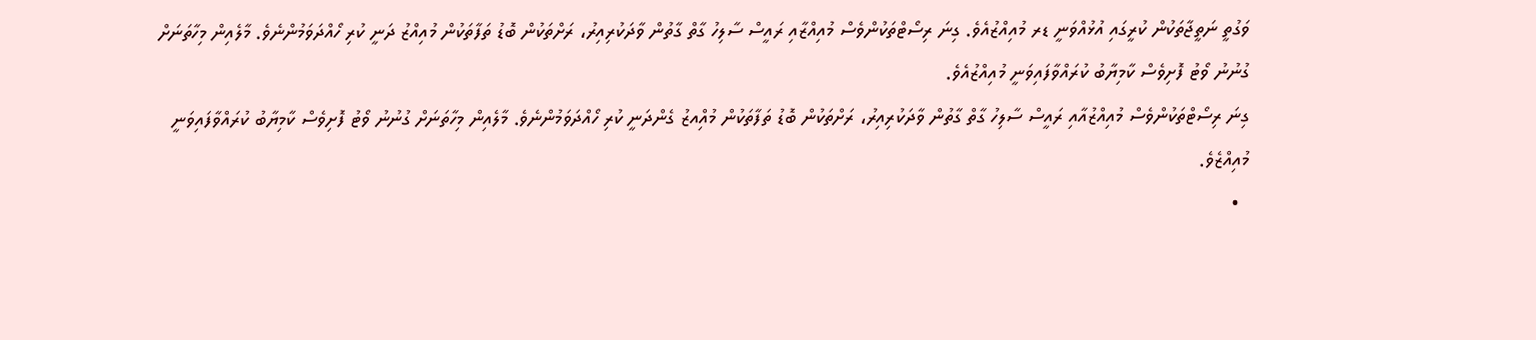ވަގުތީ ނަތީޖާތަކުން ކުރީގައި އުޅުއްވަނީ ޑރ މުއިއްޒުއެވެ. ގިނަ ރިސޯޓްތަކުންވެސް މުއިއްޒާއި ރައީސް ސާލިހު ގާތް ގާތުން ވާދަކުރިއިރު، ރަށްތަކުން ބޮޑު ތަފާތަކުން މުއިއްޒު ދަނީ ކުރި ހޯއްދަވަމުންނެވެ. މާލެއިން މިހާތަނަށް ގުނުނު ވޯޓު ފޮށިވެސް ކާމިޔާބު ކުރައްވާފައިވަނީ މުއިއްޒުއެވެ.
ގިނަ ރިސޯޓްތަކުންވެސް މުއިއްޒުއާއި ރައީސް ސާލިހު ގާތް ގާތުން ވާދަކުރިއިރު، ރަށްތަކުން ބޮޑު ތަފާތަކުން މުއިްއޒު ގެންދަނީ ކުރި ހޯއްދަވަމުންނެވެ. މާލެއިން މިހާތަނަށް ގުނުނު ވޯޓު ފޮށިވެސް ކާމިޔާބު ކުރައްވާފައިވަނީ މުއިއްޒެވެ.
  •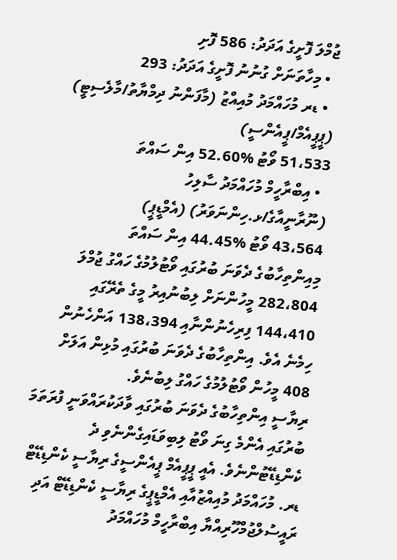ޖުމްލަ ފޮށީގެ އަދަދު: 586 ފޮށި
  • މިހާތަނަށް ގުނުނު ފޮށީގެ އަދަދު: 293
  • ޑރ މުހައްމަދު މުއިއްޒު (މާފަންނު ދިމްޔާތު/މާލެސިޓީ) (ޕީޕީއެމް/ޕީއެންސީ)
51،533 ވޯޓު %52.60 އިން ސައްތަ
  • އިބްރާހީމް މުހައްމަދު ސާލިހު (ނޫރާނީއާގެ/ޅ.ހިންނަވަރު) (އެމްޑީޕީ)
43،564 ވޯޓު %44.45 އިން ސައްތަ
މިއިންތިހާބުގެ ދެވަނަ ބުރުގައި ވޯޓުލުމުގެ ހައްގު ޖުމްލަ 282،804 މީހުންނަށް ލިބުނުއިރު މީގެ ތެރޭގައި 144،410 ފިރިހެނުންނާއި 138،394 އަންހެނުން ހިމެނެ އެވެ. އިންތިހާބުގެ ދެވަނަ ބުރުގައި މުޅިން އަލަށް 408 މީހުން ވޯޓުލުމުގެ ހައްގު ލިބުނެވެ.
ރިޔާސީ އިންތިހާބުގެ ދެވަނަ ބުރުގައި ވާދަކުރައްވަނީ ފުރަތަމަ ބުރުގައި އެންމެ ގިނަ ވޯޓު ލިބިވަޑައިގެންނެވި ދެ ކެންޑިޑޭޓުންނެވެ. އެއީ ޕީޕީއެމް ޕީއެންސީގެ ރިޔާސީ ކެންޑިޑޭޓް ޑރ. މުހައްމަދު މުއިއްޒުއާއި އެމްޑީޕީގެ ރިޔާސީ ކެންޑިޑޭޓް އަދި ރައީސުލްޖުމްހޫރިއްޔާ އިބްރާހީމް މުހައްމަދު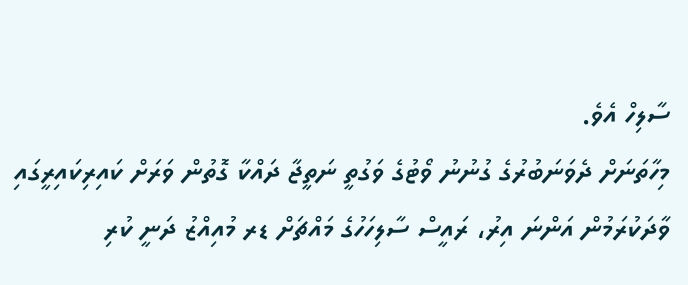ސާލިހް އެވެ.
މިހާތަނަށް ދެވަނަބުރުގެ ގުނުނު ވޯޓުގެ ވަގުތީ ނަތީޖާ ދައްކާ ގޮތުން ވަރަށް ކައިރިކައިރީގައި ވާދަކުރަމުން އަންނަ އިރު، ރައީސް ސާލިހަހުގެ މައްޗަށް ޑރ މުއިއްޒު ދަނީ ކުރި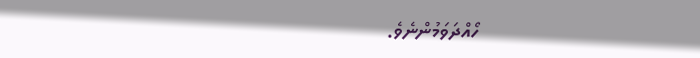ހޯއްދަވަމުންނެވެ.